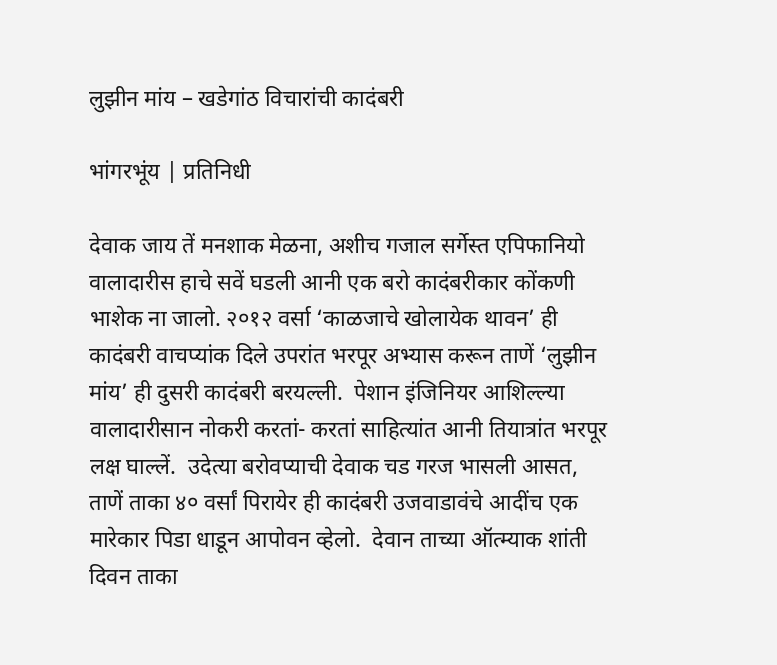लुझीन मांय – खडेगांठ विचारांची कादंबरी

भांगरभूंय | प्रतिनिधी

देवाक जाय तें मनशाक मेळना, अशीच गजाल सर्गेस्त एपिफानियो वालादारीस हाचे सवें घडली आनी एक बरो कादंबरीकार कोंकणी भाशेक ना जालो. २०१२ वर्सा ‘काळजाचे खोलायेक थावन’ ही कादंबरी वाचप्यांक दिले उपरांत भरपूर अभ्यास करून ताणें ‘लुझीन मांय’ ही दुसरी कादंबरी बरयल्ली.  पेशान इंजिनियर आशिल्ल्या वालादारीसान नोकरी करतां- करतां साहित्यांत आनी तियात्रांत भरपूर लक्ष घाल्लें.  उदेत्या बरोवप्याची देवाक चड गरज भासली आसत, ताणें ताका ४० वर्सां पिरायेर ही कादंबरी उजवाडावंचे आदींच एक मारेकार पिडा धाडून आपोवन व्हेलो.  देवान ताच्या ऑत्म्याक शांती दिवन ताका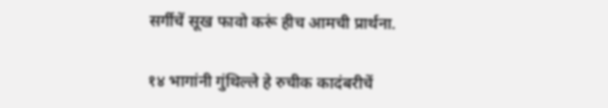सर्गीचें सूख फावो करूं हीच आमची प्रार्थना.

१४ भागांनी गुंथिल्ले हे रुचीक कादंबरीचें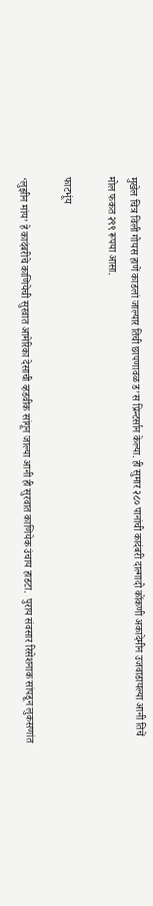मुखेल चित्र विली गोयस हाणें काडलां जाल्यार तिची छापणावळ ड’स प्रिन्टर्सान केल्या. ही सुमार २८० पानांची कादंबरी दाल्गादो कोंकणी अकादेमीन उजवाडायल्या आनी तिचें मोल फकत २९९ रूपया आसा.

फाटभूंय

‘लुझीन मांय’ हे कादंबरीचे काणियेची सुरवात आमेरिका देसाची व्हडवीक सांगून जाल्या आनी ही सुरवात काणियेक उंचाय हाडटा.  पुराय संवसार रिसेशनाक सांपडून लुकसणांत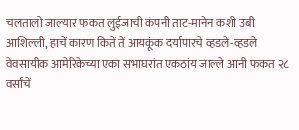चलतालो जाल्यार फकत लुईजाची कंपनी ताट-मानेन कशी उबी आशिल्ली, हाचें कारण कितें तें आयकूंक दर्यापारचे व्हडले-व्हडले वेवसायीक आमेरिकेच्या एका सभाघरांत एकठांय जाल्ले आनी फकत २८ वर्सांचें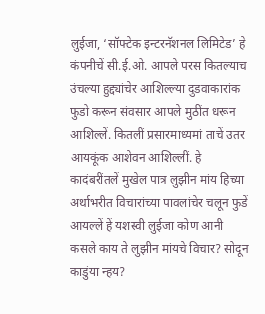लुईजा, ‘सॉफ्टेक इन्टरनॅशनल लिमिटेड’ हे कंपनीचें सी.ई.ओ. आपले परस कितल्याच उंचल्या हुद्द्यांचेर आशिल्ल्या दुडवाकारांक फुडो करून संवसार आपले मुठींत धरून आशिल्लें. कितलीं प्रसारमाध्यमां ताचें उतर आयकूंक आशेवन आशिल्लीं. हे कादंबरींतलें मुखेल पात्र लुझीन मांय हिच्या अर्थाभरीत विचारांच्या पावलांचेर चलून फुडें आयल्लें हें यशस्वी लुईजा कोण आनी कसले काय ते लुझीन मांयचे विचार? सोदून काडुंया न्हय?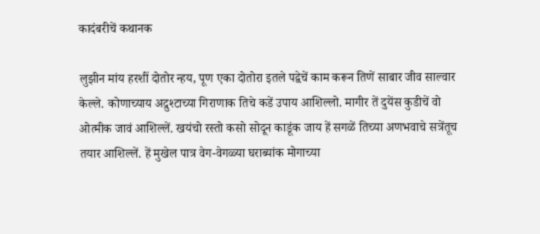कादंबरीचें कथानक

लुझीन मांय हरशीं दोतोर न्हय, पूण एका दोतोरा इतले पद्वेचें काम करून तिणें साबार जीव साल्वार केल्ले. कोणाच्याय अद्रुश्टाच्या गिराणाक तिचे कडें उपाय आशिल्लो. मागीर तें दुयेंस कुडीचें वो ओत्मीक जावं आशिल्लें. खयंचो रस्तो कसो सोदून काडूंक जाय हें सगळें तिच्या अणभवाचे सत्रेंतूच तयार आशिल्लें. हें मुखेल पात्र वेग-वेगळ्या घराब्यांक मोगाच्या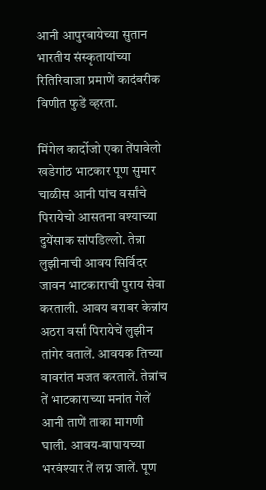आनी आपुरबायेच्या सुतान भारतीय संस्कृतायांच्या रितिरिवाजा प्रमाणें कादंबरीक विणीत फुडें व्हरता.

मिंगेल कार्दोजो एका तेंपावेलो खडेगांठ भाटकार पूण सुमार चाळीस आनी पांच वर्सांचे पिरायेचो आसतना वश्याच्या दुयेंसाक सांपडिल्लो. तेन्ना लुझीनाची आवय सिर्विदर जावन भाटकाराची पुराय सेवा करताली. आवय बराबर केन्नांय अठरा वर्सां पिरायेचें लुझीन तांगेर वतालें. आवयक तिच्या वावरांत मजत करतालें. तेन्नांच तें भाटकाराच्या मनांत गेलें आनी ताणें ताका मागणी घाली. आवय-बापायच्या भरवंश्यार तें लग्न जालें. पूण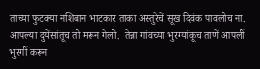ताच्या फुटक्या नशिबान भाटकार ताका अस्तुरेचें सूख दिवंक पावलोच ना.  आपल्या दुयेंसांतूच तो मरून गेलो.  तेन्ना गांवच्या भुरग्यांकूच ताणें आपलीं भुरगीं करून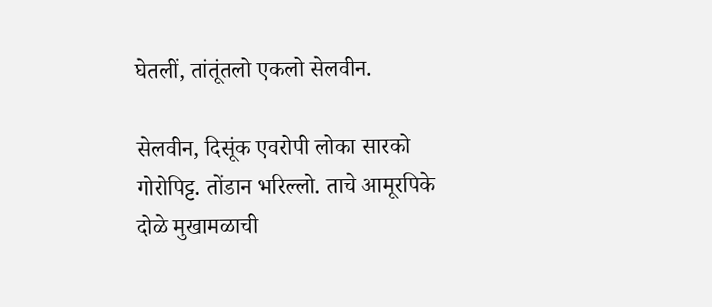घेतलीं, तांतूंतलो एकलो सेलवीन.

सेलवीन, दिसूंक एवरोपी लोका सारको गोरोपिट्ट. तोंडान भरिल्लो. ताचे आमूरपिके दोळे मुखामळाची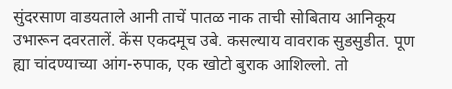सुंदरसाण वाडयताले आनी ताचें पातळ नाक ताची सोबिताय आनिकूय उभारून दवरतालें. केंस एकदमूच उबे. कसल्याय वावराक सुडसुडीत. पूण ह्या चांदण्याच्या आंग-रुपाक, एक खोटो बुराक आशिल्लो. तो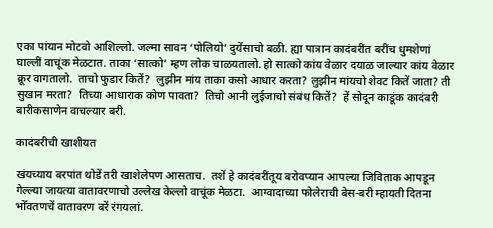एका पांयान मोटवो आशिल्लो. जल्मा सावन ‘पोलियो’ दुयेंसाचो बळी. ह्या पात्रान कादंबरींत बरींच धुमशेणां घाल्लीं वाचूंक मेळटात. ताका ‘सात्को’ म्हण लोक चाळयतालो. हो सात्को कांय वेळार दयाळ जाल्यार कांय वेळार क्रूर वागतालो.  ताचो फुडार कितें?  लुझीन मांय ताका कसो आधार करता? लुझीन मांयचो शेवट कितें जाता? ती सुखान मरता?  तिच्या आधाराक कोण पावता?  तिचो आनी लुईजाचो संबंध कितें?  हें सोदून काडूंक कादंबरी बारीकसाणेन वाचल्यार बरी.

कादंबरीची खाशीयत

खंयच्याय बरपांत थोडें तरी खाशेलेपण आसताच.  तशें हे कादंबरींतूय बरोवप्यान आपल्या जिविताक आपडून गेल्ल्या जायत्या वातावरणाचो उल्लेख केल्लो वाचूंक मेळटा.  आग्वादाच्या फोलेराची बेस-बरी म्हायती दितना भोँवतणचें वातावरण बरें रंगयलां.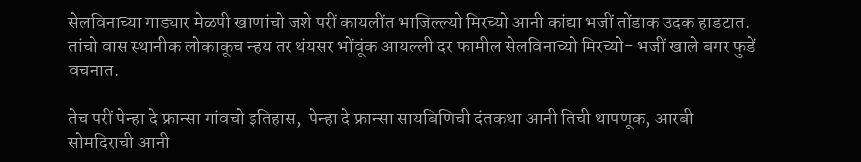सेलविनाच्या गाड्यार मेळपी खाणांचो जशे परीं कायलींत भाजिल्ल्यो मिरच्यो आनी कांद्या भजीं तोंडाक उदक हाडटात.  तांचो वास स्थानीक लोकाकूच न्हय तर थंयसर भोंवूंक आयल्ली दर फामील सेलविनाच्यो मिरच्यो- भजीं खाले बगर फुडें वचनात.

तेच परीं पेन्हा दे फ्रान्सा गांवचो इतिहास,  पेन्हा दे फ्रान्सा सायबिणिची दंतकथा आनी तिची थापणूक, आरबी सोमदिराची आनी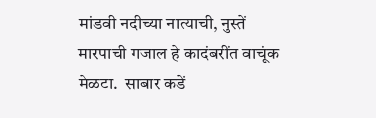मांडवी नदीच्या नात्याची, नुस्तें मारपाची गजाल हे कादंबरींत वाचूंक मेळटा.  साबार कडें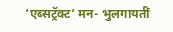‘एब्सट्रॅक्ट’ मन- भुलगायतीं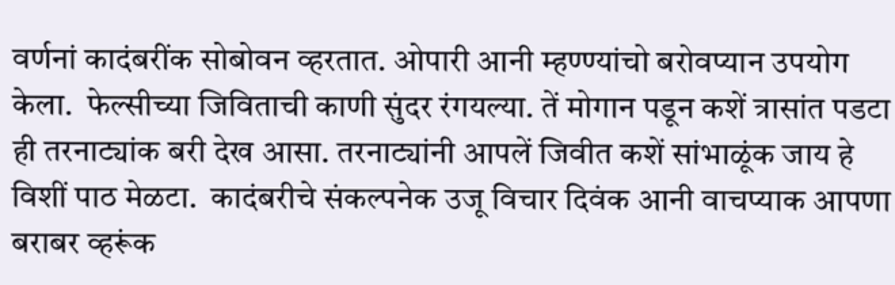वर्णनां कादंबरींक सोबोवन व्हरतात. ओपारी आनी म्हण्ण्यांचो बरोवप्यान उपयोग केला.  फेल्सीच्या जिविताची काणी सुंदर रंगयल्या. तें मोगान पडून कशें त्रासांत पडटा ही तरनाट्यांक बरी देख आसा. तरनाट्यांनी आपलें जिवीत कशें सांभाळूंक जाय हे विशीं पाठ मेळटा.  कादंबरीचे संकल्पनेक उजू विचार दिवंक आनी वाचप्याक आपणा बराबर व्हरूंक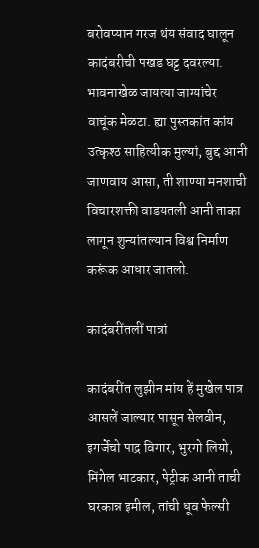बरोवप्यान गरज थंय संवाद घालून कादंबरीची पखड घट्ट दवरल्या.  भावनाखेळ जायत्या जाग्यांचेर वाचूंक मेळटा. ह्या पुस्तकांत कांय उत्कृश्ठ साहित्यीक मुल्यां, बुद्द आनी जाणवाय आसा, ती शाण्या मनशाची विचारशक्ती वाडयतली आनी ताका लागून शुन्यांतल्यान विश्व निर्माण करूंक आधार जातलो.

कादंबरींतलीं पात्रां

कादंबरींत लुझीन मांय हें मुखेल पात्र आसलें जाल्यार पासून सेलवीन, इगर्जेचो पाद्र विगार, भुरगो लियो, मिंगेल भाटकार, पेट्रीक आनी ताची घरकान्न इमील, तांची धूव फेल्सी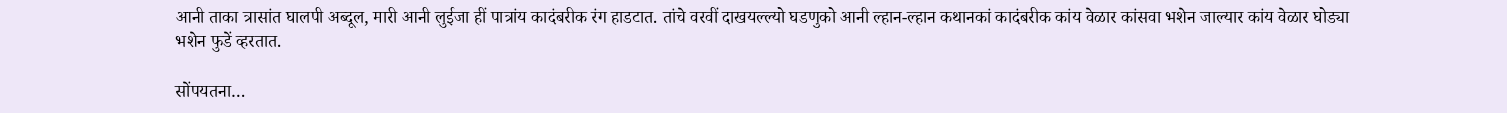आनी ताका त्रासांत घालपी अब्दूल, मारी आनी लुईजा हीं पात्रांय कादंबरीक रंग हाडटात. तांचे वरवीं दाखयल्ल्यो घडणुको आनी ल्हान-ल्हान कथानकां कादंबरीक कांय वेळार कांसवा भशेन जाल्यार कांय वेळार घोड्या भशेन फुडें व्हरतात.

सोंपयतना…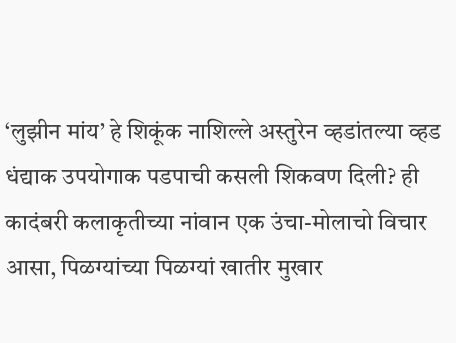‘लुझीन मांय’ हे शिकूंक नाशिल्ले अस्तुरेन व्हडांतल्या व्हड धंद्याक उपयोगाक पडपाची कसली शिकवण दिली? ही कादंबरी कलाकृतीच्या नांवान एक उंचा-मोलाचो विचार आसा, पिळग्यांच्या पिळग्यां खातीर मुखार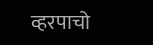व्हरपाचो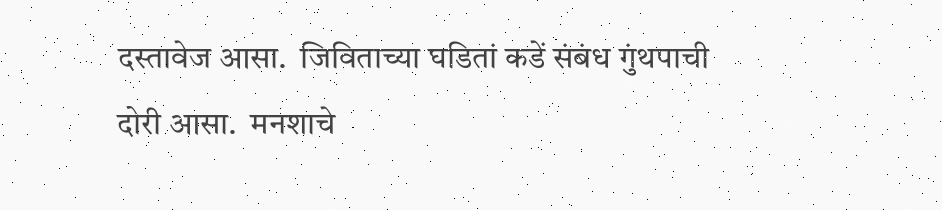दस्तावेज आसा.  जिविताच्या घडितां कडें संबंध गुंथपाची दोरी आसा.  मनशाचे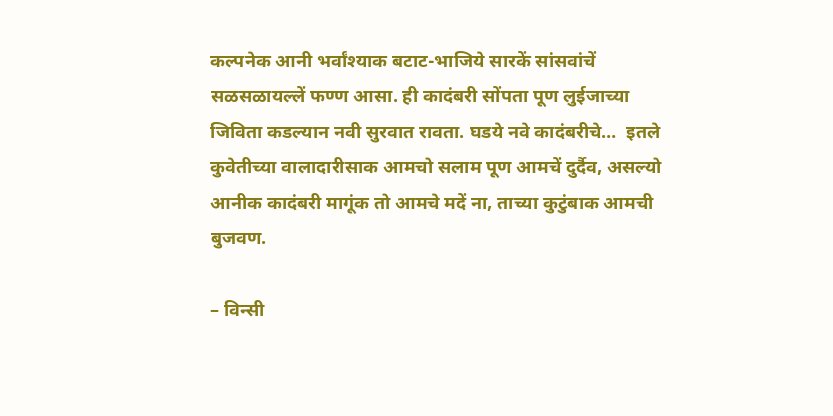कल्पनेक आनी भर्वांश्याक बटाट-भाजिये सारकें सांसवांचें सळसळायल्लें फण्ण आसा. ही कादंबरी सोंपता पूण लुईजाच्या जिविता कडल्यान नवी सुरवात रावता. घडये नवे कादंबरीचे…  इतले कुवेतीच्या वालादारीसाक आमचो सलाम पूण आमचें दुर्दैव, असल्यो आनीक कादंबरी मागूंक तो आमचे मदें ना, ताच्या कुटुंबाक आमची बुजवण.

– विन्सी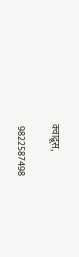क्वाद्रूस,

 9822587498